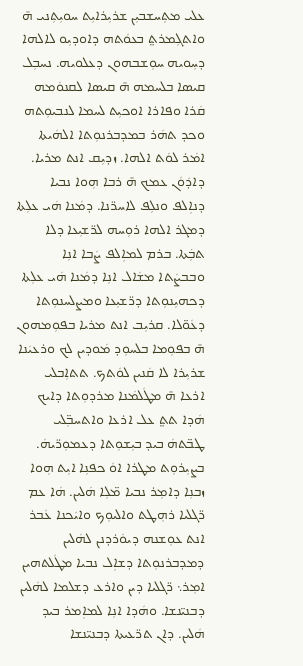ܥܠܝ ܡܬܼܚܫܒܝܼܢ ܫܪܝܼܪܐܝܼܬ ܚܘܝܼܬܼܢܝ ܗ̄ ܘܐܬܓܼܡܪܬ݀ ܒܥܘܿܬܗ ܕܐܘܕܝܼܘ ܠܐܠܗܐ ܕܚܼܘܝܗ ܚܘܼܫܒܗܘܢ ܕܥܠܘܝܗ. ܢܚܒܼܠ ܩܝܣܐ ܒܠܚܡܗ ܗ̄ ܩܝܣܐ ܠܩܢܘܿܡܗ ܩܿܪܐ ܘܦܐܪܐ ܐܘܟܝܼܬ ܠܚܡܐ ܠܢܒܝܘܼܬܗ ܘܟܕ ܬܗܿܪ ܒܡܕܒܪܢܘܼܬܐ ܐܠܗܿܝܬܐ ܐܡܿܪ ܠܘܿܬ ܐܠܗܐ. ܙܕܝܼܩ ܐܢܬ ܡܪܝܐ. ܕܐܕܿܘܿܢ ܥܡܟ ܗ̄ ܪܒܐ ܗܼܘܐ ܢܒܝܐ ܕܢܐܼܠܦ ܘܢܠܼܦ ܠܐܚܪ̈ܢܐ. ܕܡܿܢܐ ܗܿܝ ܥܠܼܬܐ ܕܡܓܪ ܐܠܗܐ ܪܘܼܚܗ ܠܪ̈ܫܝܼܥܐ ܕܠܐ ܬܒܼ݁ܬܐ. ܒܪܡ ܠܡܐܼܠܦ ܨܿܒܐ ܐܢܼܐ ܘܒܒܨܿܬܐ ܡܫܿܐܠ ܐܢܼܐ ܕܡܿܢܐ ܗܿܝ ܥܠܼܬܐ ܕܟܗܝܼܢܘܼܬܐ ܕܪ̈ܫܝܼܥܐ ܘܡܨܠܚܢܘܼܬܐ ܕܥܿܘ̈ܠܐ. ܩܪܝܼܒ ܐܢܬ ܡܪܝܐ ܒܦܘܼܡܗܘܢ ܗ̄ ܒܦܘܼܡܐ ܒܠܚܘܼܕ ܡܿܘܕܝܢ ܠܟ ܘܪܥܝܿܢܐ ܫܪܝܼܪܐ ܠܐ ܩܿܢܝܢ ܠܘܿܬܟ. ܬܬܐܼܒܠܝ ܐܪܥܐ ܗ̄ ܡܛܿܠܡܿܢܐ ܡܪܕܘܼܬܐ ܕܐܝܟ ܗܿܕܐ ܬܬ݀ ܥܠ ܐܪܥܐ ܘܐܬܚܒܼ̈ܠܝ ܛܒ̈ܬܗܿ ܒܝܕ ܒܝܼܫܘܼܬܐ ܕܥܡܘܼܪ̈ܝܗܿ. ܒܨܝܼܪܘܼܬ ܡܛܪܐ ܐܘܿ ܟܦܢܼܐ ܐܝܼܬ ܗܼܘܐ ܙܒܢܼܐ ܕܐܡܼܪ ܢܒܝܐ ܡ̈ܠܼܐ ܗܿܠܝܢ. ܗܿܐ ܥܡ ܪ̈ܓܠܝܐ ܪܗܼܛܬ ܘܐܠܝܘܼܟ ܘܐܝܿܟܢܐ ܥܿܒܪ ܐܢܬ ܥܘܼܫܢܗ ܕܝܘܿܪܕܢܢ ܠܗܿܠܝܢ ܕܡܕܒܪܢܘܼܬܐ ܕܫܐܼܠ ܢܒܝܐ ܡܛܿܠܬܗܝܢ ܐܡܼܪ܆ ܪ̈ܓܠܝܐ ܕܝܢ ܘܐܪܥ ܕܫܠܡܐ ܠܗܿܠܝܢ ܕܒܢܝ̈ܢܫܐ. ܘܗܿܕܐ ܐܢܼܐ ܠܡܐܼܡܪ ܒܝܕ ܗܿܠܝܢ. ܕܐܢ ܬܪ̈ܥܝܬܐ ܕܒܢܝ̈ܢܫܐ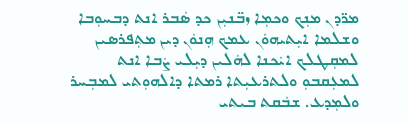ܡܪ̈ܕܢ ܡܢܼܟ ܘܟܡܼܐ ܙܒ̈ܢܝܼܢ ܟܕ ܣܿܒܪ ܐܢܬ ܕܒܚܘܼܒܐ ܘܫܠܡܐ ܐܝܼܬܝܗܘܿܢ ܥܡܟ ܗܼܢܘܿܢ ܕܝܢ ܡܬܼܦܪܣܝܢ ܠܡܩܼܛܠܟ ܐܝܿܟܢܐ ܠܗܿܠܝܢ ܕܝܼܠܝ ܨܿܒܐ ܐܢܬ ܠܡܥܼܩܒܘܼ ܘܠܬܪܥܝܼܬܐ ܪܡܬܐ ܕܐܠܗܘܼܬܝ ܠܡܒܼܚܪ ܘܠܡܼܕܥ. ܫܒܿܩܬ ܒܝܬܝ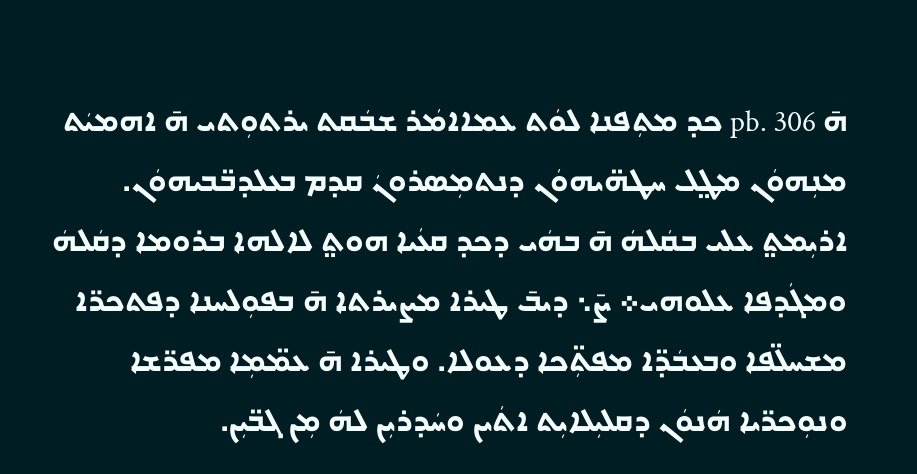ܗ̄ pb. 306 ܟܕ ܡܬܼܦܢܐ ܠܘܿܬ ܥܡܐܐܡܿܪ ܫܒܿܩܬ ܝܪܬܘܼܬܝ ܗ̄ ܐܗܡܝܿܬ ܡܢܼܗܘܿܢ ܡܛ݀ܠ ܚܛܗ̈ܝܗܘܿܢ ܕܢܬܡܼܣܪܘܢܿ ܩܕܡ ܒܥܠܕܒ̈ܒܝܗܘܿܢ. ܐܪܝܼܡܬ݀ ܥܠܝ ܒܩܿܠܗܿ ܗ̄ ܒܗܿܝ ܕܟܕ ܩܥܿܝܐ ܗܘܬ݀ ܠܐܠܗܐ ܒܪܘܡܐ ܕܩܿܠܗܿ ܘܡܓܿܕܦܐ ܥܠܘܗܝ܀ ܨ̄܆ ܕܝܒ̄ ܛܝܪܐ ܡܨܝܪܬܐ ܗ̄ ܒܦܘܼܠܚܢܐ ܕܦܬܟܪ̈ܐ ܡܫܚܠ̈ܦܐ ܘܒܥܒܿܕ̈ܐ ܡܦܬܼ̈ܟܐ ܕܥܘܠܐ. ܘܛܝܪܐ ܗ̄ ܥܡ̈ܡܼܐ ܡܦܪ̈ܫܐ ܘܢܘܼܟܪ̈ܝܐ ܗܿܢܘܿܢ ܕܩܠܝܼܠܐܝܼܬ ܐܬܿܝܢ ܘܚܿܕܪܝܼܢ ܠܗܿ ܡܼܢ ܓܒ̈ܝܼܢ.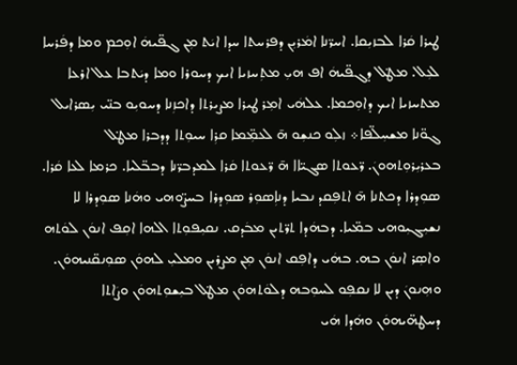ܛܝܪܐ ܩܿܪܐ ܠܒܙܝܼܩܐ. ܐܚܪ̈ܢܐ ܐܡܿܪܝܼܢ ܕܦܪܚܬܐ ܚܕܐ ܐܝܿܬ ܡܼܢ ܓܦ̈ܝܗܿ ܐܘܼܟܡ ܘܡܐ ܕܦܿܪܚܐ ܠܥܼܠ. ܡܛ݀ܠ ܕܓܦ̈ܝܗܿ ܐܦ ܗܝܼ ܡܬܼܚܙܝܐ ܐܝܟ ܕܚܘܪܐ ܘܡܐ ܕܝܿܬܒܐ ܥܠ ܐܪܥܐ ܡܬܚܙܝܐ ܐܝܟ ܕܐܘܼܟܡܐ. ܥܠܗܿܝ ܐܡܼܪ ܛܝܪܐ ܡܨܝܪܬܐ ܕܐܟܙܼܢܐ ܕܚܘܝܼܘ ܒܢ̈ܝ ܝܼܣܪܐܝܠ ܓܘ̈ܢܐ ܡܫܚܼܠ̈ܦܐ܀ ܙܠܼܘ ܟܢܫܼܘ ܗ̄ ܠܥܡܼ̈ܡܐ ܩܪܼܐ ܚܝܘܼܬܐ ܕܕܒܪܐ ܡܛ݀ܠ ܒܥܪܝܼܪܘܼܬܗܘܢܿ. ܪ̈ܥܘܬܐ ܣܓܝ̈ܐܐ ܗ̄ ܪ̈ܥܘܬܐ ܩܿܪܐ ܠܡܕܒܪ̈ܢܐ ܕܒܒ̈ܠܝܐ. ܟܪܡܐ ܠܥܐ ܩܿܪܐ. ܣܘܼܕܪܐ ܕܟܬܢܐ ܗ̄ ܐܬܦܼܩܕ ܢܒܝܐ ܕܢܐܼܣܘܼܪ ܣܘܼܕܪܐ ܒܚܨ̈ܘܗܝ ܘܗܿܢܐ ܣܘܼܕܪܐ ܠܐ ܢܫܝܼܓܝܼܘܗܝ ܒܡ̈ܝܐ. ܕܒܗܿܕܐ ܬܪ̈ܬܝܢ ܡܒܿܕܩ. ܢܩܝܼܦܘܼܬܐ ܐܠܗܐ ܐܩܼܦ ܐܢܘܿܢ ܠܘܿܬܗ ܘܐܣܼܪ ܐܢܘܿܢ ܒܗ. ܒܗܿܝ ܕܐܦܼܩ ܐܢܘܿܢ ܡܼܢ ܡܨܪܝܢ ܘܡܠܝܼ ܠܗܘܿܢ ܣܘܼܢܩ̈ܢܝܗܘܿܢ. ܘܗܼܢܘܢܿ ܕܝܢ ܠܐ ܢܩܦܼܘ ܠܚܘܼܒܗ ܕܠܘܿܬܗܘܿܢ ܡܛ݀ܠ ܒܝܼܫܘܼܬܗܘܿܢ ܘܨܿܐܬܐ ܕܚܛܗ̈ܝܗܘܿܢ ܘܗܿܕܐ ܗܿܝ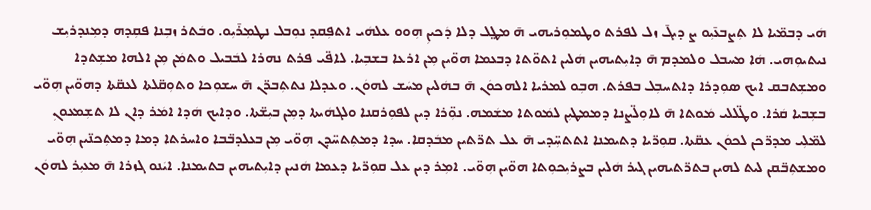ܗܿܝ ܕܒܡ̈ܝܐ ܠܐ ܬܼܨܒܥ̄ܝܼܘ ܨ ܕܝܓ̄ ܙܠ ܠܦܪܬ ܘܛܡܘܼܪܝܗܝ ܗ̄ ܡܛ݀ܠ ܕܠܐ ܕܿܟܝܢܼ ܗܼܘܘ ܥܠܗܿܝ ܐܬܦܼܩܕ ܢܘܼܒܠ ܢܛܡܼܪ̄ܝܼܘ. ܘܒܿܬܪ ܙܒܼܢܐ ܦܩܼܕܗ ܕܡܼܢܕܪܝܼܫ ܢܝܬܝܘܼܗܝ. ܗܿܐ ܡܚܒܠ ܘܠܡܕܡ ܗ̄ ܕܐܝܼܬܝܗܝܢ ܗܿܠܝܢ ܐܬܘ̈ܬܐ ܕܒܥܡܐ ܗܘ̈ܝܢ ܡܼܢ ܐܪܥܐ ܒܫܒܼܝܐ. ܠܐܦ̈ܝ ܦܪܬ ܢܗܪܐ ܠܒܿܒܝܠ ܘܬܡܿܢ ܡܼܢ ܐܠܗܐ ܡܫܼܬܕܐ ܘܡܫܼܬܒܩ ܐܝܟ ܣܘܼܕܪܐ ܕܐܬܚܒܼܠ ܒܦܪܬ. ܗܒܼܘ ܠܡܪܝܐ ܐܠܗܟܘܿܢ ܗ̄ ܒܗܿܠܝܢ ܡܚܿܫ ܠܗܘܿܢ. ܘܥܕܠܐ ܢܬܬܼܒܪ̈ܢ ܗ̄ ܚܫܘܼܟܐ ܘܬܘܼܩ̈ܠܬܐ ܠܥܩ̈ܬܐ ܕܗܘ̈ܝܢ ܗܼܘ̈ܝ ܒܫܼܒܝܐ ܩܿܪܐ. ܘܛ̈ܠܠܝ ܡܿܘܬܐ ܗ̄ ܠܐܘܼܠ̈ܨܢܐ ܕܡܡܛܝܼܢ ܠܡܿܘܬܐ ܡܫܿܡܗ. ܢܘܼ̈ܪܐ ܕܝܢ ܠܦܘܼܪܩܢܐ ܘܠܓܗܿܝܬܐ ܕܡܼܢ ܒܝܼܫ̈ܬܐ. ܘܕܐܝܟ ܗܿܕܐ ܐܡܿܪ ܕܐܢ ܠܐ ܬܫܼܡܥܘܢܼ ܠܡ̈ܠܼܝ ܡܕܪ̈ܟܢ ܠܟܘܿܢ ܥܩ̈ܬܐ. ܩܘܼܪ̈ܝܐ ܕܬܝܡܢܐ ܐܬܬܚܼ̈ܕܝ ܗ̄ ܥܠ ܬܪ̈ܬܝܢ ܡܒܿܕܩܐ. ܚܕܐ ܕܡܬܼܬܚ̈ܕܢ ܗܼܘ̈ܝ ܡܼܢ ܒܥܠܕܒ̈ܒܐ ܘܐܚܪܬܐ ܕܡܐ ܕܡܬܼܟܢ̈ܝܢ ܗܼܘ̈ܝ ܘܡܫܬܼܒ̈ܩܢ ܠܝܬ ܠܗܝܢ ܒܬܪ̈ܬܝܗܝܢ ܓܝܪ ܗܿܠܝܢ ܒܨܪܝܼܟܘܼܬܐ ܗܘ̈ܝܢ ܗܼܘ̈ܝ. ܐܡܼܪ ܕܝܢ ܥܠ ܩܘܼܪ̈ܝܐ ܕܥܡܐ ܗܿܢܝܢ ܕܐܝܼܬܝܗܝܢ ܒܬܝܡܢܐ. ܐܝܿܢܘ ܓܙܪܐ ܗ̄ ܡܥܝܼܪ ܠܗܘܿܢ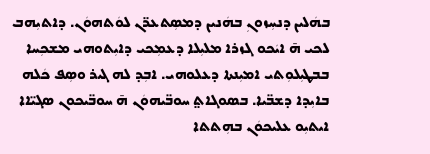ܒܗܿܠܝܢ ܕܢܚܼܙܘܢܼ ܒܗܿܢܝܢ ܕܡܣܼܬܥܪ̈ܢ ܠܘܿܬܗܘܿܢ. ܕܐܬܝܼܗܒ ܠܟܝ ܗ̄ ܐܝܿܟܘ ܓܙܪܐ ܡܠܝܼܠܐ ܕܥܡܼܟܝ ܕܐܝܼܬܘܗܝ ܡܫܟܼܚܐ ܒܒܛܝܼܠܘܼܬܝ ܐܡܝܼܢܬܐ ܕܥܠܘܗܝ. ܐܒܼܕ ܠܗ ܓܝܪ ܘܣܼܦ ܟܿܠܗ ܒܐܝܼܕܐ ܕܫܒ̈ܝܐ. ܒܣܘܓܐܬ݀ ܚܘܒ̈ܝܗܘܿܢ ܗ̄ ܚܘܒ̈ܝܟܘܢ ܣܓܝ̈ܐܐ ܐܝܬܝܼܘ ܥܠܝܟܘܿܢ ܒܗܼܬܬܐ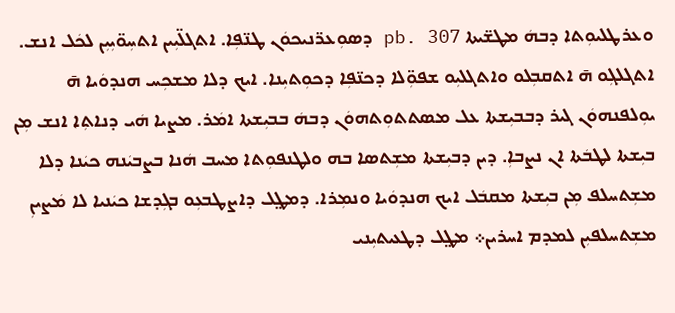ܘܥܪܛܠܝܘܼܬܐ ܕܒܗܿ ܡܛܫ̈ܝܬܐ pb. 307 ܕܣܘܼܥܪ̈ܢܝܟܘܿܢ ܛܢ̈ܦܼܐ. ܐܬܓܠ̈ܝܼܝܢ ܐܬܚܼܘ̈ܝܼܝܼܢ ܠܟܿܠ ܐܢܫ. ܐܬܓܠܓܼܘ ܗ̄ ܐܬܩܒܼܠܘ ܘܐܬܓܠܝܼܘ ܫܦܘܼ̈ܠܐ ܕܟܢ̈ܦܼܐ ܕܟܘܼܬܝܼܢܐ. ܐܝܟ ܕܠܐ ܡܫܟܼܚ ܗܢܕܘܿܝܐ ܗ̄ ܝܘܼܠܦܢܗܘܿܢ ܓܝܪ ܕܒܒܝܼܫܬܐ ܥܠ ܡܣܬܬܘܼܬܗܘܿܢ ܕܒܗܿ ܒܒܝܼܫܬܐ ܐܡܿܪ. ܡܨܝܐ ܗܿܝ ܕܢܐܬܼܐ ܐܢܫ ܡܼܢ ܒܝܼܫܬܐ ܠܛܒܿܬܐ ܐܢ ܢܨܒܐܼ. ܕܝܢ ܕܒܝܼܫܬܐ ܡܫܼܬܣܐ ܒܗ ܘܠܛܢܦܘܼܬܐ ܡܚܒ ܗܿܢܐ ܒܨܒܝܿܢܗ ܟܝܿܢܐ ܕܠܐ ܡܫܼܬܚܠܦ ܡܼܢ ܒܝܼܫܬܐ ܡܩܒܿܠ ܐܝܟ ܗܢܕܘܿܝܐ ܘܢܡܼܪܐ. ܕܡܛ݀ܠ ܕܐܨܛܒܥܼܘ ܒܓܼܕܫܐ ܟܝܿܢܝܐ ܠܐ ܡܿܨܝܢܼ ܡܫܼܬܚܠܦܝܼܢ ܠܡܕܡ ܐܚܪܝܢ܀ ܡܛ݀ܠ ܕܛܥܝܬܝܼܢܝ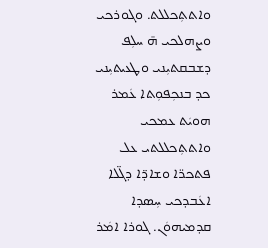ܘܐܬܬܼܟܠܠܬ. ܘܓܘܪܟܝ ܘܨܗܠܟܝ ܗ̄ ܚܠܼܦ ܕܫܒܩܬܝܼܢܝ ܘܛܥܝܬܝܼܢܝ ܟܕ ܒܢܟܼܦܘܼܬܐ ܥܿܡܪ ܗܘܝܿܬ ܥܡܟܝ ܘܐܬܬܼܟܠܠܬܝ ܥܠ ܦܬܟܪ̈ܐ ܘܫܐܕ̈ܐ ܕܓ̈ܠܐ ܐܥܿܒܕܟܝ ܚܼܣܕܐ ܩܕܡܝܗܘܿܢ. ܓܘܪܐ ܐܡܿܪ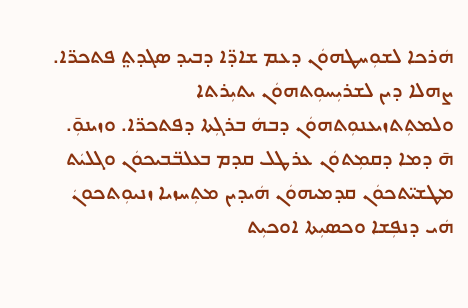ܗܿܪܟܐ ܠܫܘܼܚܛܗܘܿܢ ܕܥܡ ܫܐܕ̈ܐ ܕܒܝܕ ܣܓܕܬ݀ ܦܬܟܪ̈ܐ. ܨܗܠܐ ܕܝܢ ܠܫܪܝܼܚܘܼܬܗܘܿܢ ܝܬܝܼܪܬܐ ܘܠܡܬܼܬܙܝܥܢܘܼܬܗܘܿܢ ܕܒܗܿ ܒܪܓܼܬܐ ܕܦܬܟܪ̈ܐ. ܘܙܝܢܘܼ̄. ܗ̄ ܕܡܐ ܕܩܡܼܬܘܿܢ ܥܪܛܠ ܩܕܡ ܒܥܠܒ̈ܒܝܟܘܿܢ ܘܓܠܝܿܬ ܡܛܫܝ̈ܬܟܘܿܢ ܩܕܡܝܗܘܿܢ ܗܿܝܕܝܢ ܡܬܼܚܙܝܐ ܙܢܝܘܼܬܟܘܢܿ ܗܿܝ ܕܢܦܼܫܐ ܘܟܣܝܼܬܐ ܐܘܟܝܼܬ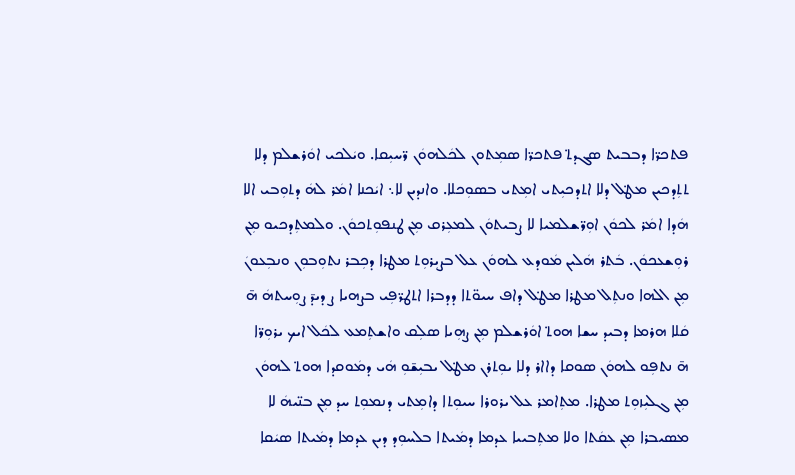ܦܬܟܪ̈ܐ ܕܒܒܝܬ ܣܓܕܬ݀ ܦܬܟܪ̈ܐ ܣܡܼܬܘܢ ܠܟܿܠܗܘܿܢ ܪ̈ܚܝܼܩܐ. ܘܝܿܠܟܝ ܐܘܿܪܫܠܡ ܕܠܐ ܬܬܼܕܟܝܢ ܡܛ݀ܠ ܕܠܐ ܐܬܕܟܝܼܬܝ ܐܡܼܬܝ ܒܣܘܼܟܠܐ. ܘܐܢܕܝܢ ܠܐ܆ ܐܝܿܟܢܐ ܐܡܿܪ ܠܗܿ ܕܬܘܼܒܝ ܐܠܐ ܗܿܕܐ ܐܡܿܪ ܠܟܘܿܢ ܐܘܼܪ̈ܫܠܡܝܐ ܠܐ ܨܒܝܬܘܿܢ ܠܡܥܼܪܩ ܡܼܢ ܛܢܦܘܼܬܟܘܿܢ. ܘܠܡܬܼܕܟܝܘ ܡܼܢ ܪܘܼܫܥܟܘܿܢ. ܒܿܬܪ ܗܿܠܝܢ ܡܿܘܕܥ ܠܗܘܿܢ ܥܠ ܒܨܝܼܪܘܼܬ ܡܛܪܐ ܕܟܼܒܪ ܢܬܘܼܒܘܼܢ ܘܢܒܼܥܘܢܿ ܡܼܢ ܐܠܗܐ ܘܢܬܼܠ ܡܛܪܐ ܡܛ݀ܠ ܕܐܦ ܚܝܘ̈ܬܐ ܕܕܒܪܐ ܐܬܛܪ̈ܦܼܝ ܒܨܗܝܐ ܨ ܕܝܕ̄ ܨܘܼܚܬܗܿ ܗ̄ ܩܿܠܐ ܗܪܡܐ ܕܒܝܕ ܚܫܐ ܗܘܬ݀ ܐܘܿܪܫܠܡ ܡܼܢ ܨܗܼܝܐ ܣܠܼܩ ܘܐܫܬܼܡܥ ܠܟܿܠ ܐܝܟ ܝܪܘܼܪ̈ܐ ܗ̄ ܢܬܦܼܘ ܠܗܘܿܢ ܣܘܩܐ ܕܐܐܪ ܕܠܐ ܝܘܼܬܪܢ ܡܛ݀ܠ ܝܒܝܼܫ̄ܘܼ ܗܿܝ ܕܡܿܘܩܕܐ ܗܘܬ݀ ܠܗܘܿܢ ܡܼܢ ܓܠܝܼܙܘܼܬ ܡܛܪܐ. ܡܬܼܐܡܪ ܥܠ ܝܪܘܪܐ ܚܝܘܼܬܐ ܕܐܡܼܬܝ ܕܢܡܘܼܬ ܚܕ ܡܼܢ ܒܢ̈ܝܗܿ ܠܐ ܡܣܝܒܪܐ ܡܼܢ ܥܩܿܬܐ ܘܠܐ ܡܬܼܒܝܝܐ ܥܕܡܐ ܕܡܿܝܬܐ ܒܠܚܘܼܕ ܕܝܢ ܥܕܡܐ ܕܡܿܝܬܐ ܣܝܿܩܐ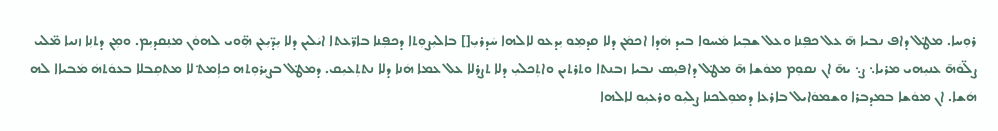ܪܘܼܚܐ. ܡܛ݀ܠ ܕܐܦ ܢܒܝܐ ܗ̄ ܥܠ ܟܦܼܢܐ ܘܥܠ ܫܒܼܝܐ ܡܿܚܘܐ ܒܝܕ ܗܿܕܐ ܐܟܡܿܢ ܕܠܐ ܩܕܡܼܘ ܝܼܕܥܘ ܠܐܠܗܐ ܚܿܕܪܝܼ[] ܒܐܠܝܼܨܘܼܬܐ ܕܟܦܼܢܐ ܒܐܪ̈ܥܬܐ ܐܝܿܠܝܢ ܕܠܐ ܝܼܕ̈ܝܼܥܢ ܗܼ̈ܘܝ ܠܗܘܿܢ ܡܢܼܩܕܝܼܡ. ܘܡܼܢ ܕܬܢܼܐ ܙܢܝܐ ܡ̈ܠܝ ܨܠ̈ܘܿܗ̄ ܥܢܝܼܗܝ ܡܪܝܐ܆ ܨ܆ ܝܗ̄ ܐܢ ܢܩܘܼܡ ܡܘܿܫܐ ܗ̄ ܡܛ݀ܠ ܕܐܦܝܼܣ ܢܒܝܐ ܙܒܢܬܐ ܘܬܪܬܝܢ ܘܐܬܼܟܠܝܼ ܕܠܐ ܬܨܪܠܐ ܥܠ ܥܡܐ ܗܿܢܐ ܕܠܐ ܢܬܬܼܥܝܼܩ. ܕܡܛ݀ܠ ܒܨܝܼܪܘܼܬܗ ܟܐܼܡܬ݀ ܠܐ ܡܬܩܼܒܠܐ ܒܥܘܿܬܗܿ ܡܿܒܝܐܐ ܠܗ ܗܿܫܐ. ܐܢ ܡܘܿܫܐ ܒܡܕܒܪܐ ܘܫܡܘܿܐܝܠ ܒܐܪܥܐ ܕܡܘܼܠܟܢܐ ܨܠܝܼܘ ܘܪܥܝܼܘ ܠܐܠܗܐ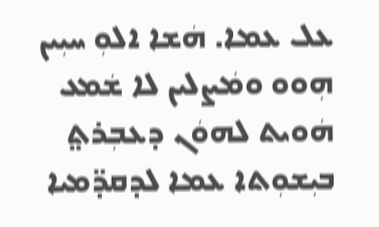ܥܠ ܥܡܐ. ܗܿܫܐ ܐܠܘܼ ܚܝܼܝܢ ܗܼܘܘ ܘܡܿܨܠܝܢ ܠܐ ܫܿܡܥ ܗܿܘܝܬ ܠܗܘܿܢ ܕܥܒܼܪܬ݀ ܒܝܼܫܘܼܬܐ ܥܡܐ ܠܕܩܕ̈ܡܝܐ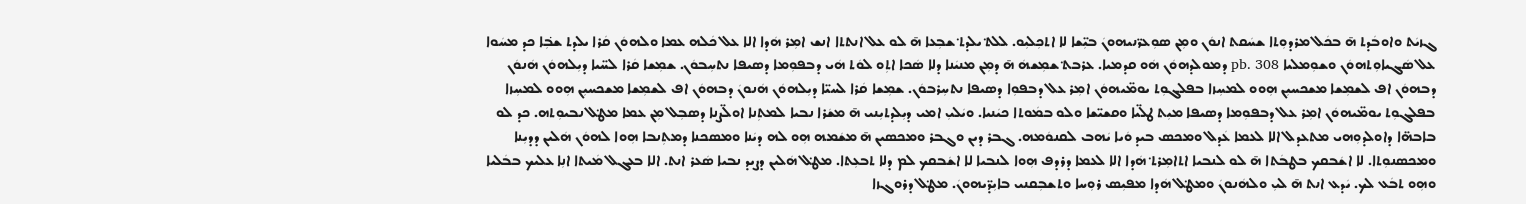ܓܙܝܿܬ ܘܐܘܒܿܕܬ ܗ̄ ܒܟܿܠ ܡܪܕܘܼܬܐ ܫܚܿܩܬ ܐܢܘܿܢ ܘܡܼܢ ܣܘܼܥܪ̈ܢܝܗܘܢܿ ܒܝܼ̈ܫܐ ܠܐ ܐܬܟܼܠܝܼܘ. ܠܠܬ݀ ܝܠܕܬ݀ ܫܒܼܥܐ ܗ̄ ܠܘ ܥܠ ܐܢܬܬܐ ܐܢܫ ܐܡܼܪ ܗܿܕܐ ܐܠܐ ܥܠ ܟܿܠܗ ܥܡܐ ܘܠܗܘܿܢ ܩܿܪܐ ܝܠܕܬ ܫܒܼ݁ܐ ܟܕ ܡܚܿܘܐ ܥܠ ܣܿܓܝܐܘܼܬܗܘܿܢ ܘܫܘܼܡܠܝܐ pb. 308 ܕܡܘܠܕܗܘܿܢ ܗܿܘ ܩܕܡܝܐ. ܥܪܒܬ݀ ܫܡܼܫܗܿ ܗ̄ ܕܡܼܢ ܡܢܝܿܢܐ ܕܠܐ ܣܿܟܐ ܐܬܼܘ ܠܘܿܬ ܗܿܝ ܕܒܦܘܼܡܐ ܕܣܝܦܐ ܢܬܚܼܒܘܿܢ. ܫܡܼܫܐ ܩܿܪܐ ܠܚ̈ܝܐ ܕܝܼܠܗܘܿܢ ܗܿܢܘܿܢ ܕܒܗܘܿܢ ܐܦ ܠܫܡܼܫܐ ܡܫܟܚܝܼܢ ܗܼܘܘ ܠܡܚܼܙܐ ܒܦܠܓܘܼܬ ܝܘܡ̈ܝܗܘܿܢ ܐܡܼܪ ܥܠ ܕܒܦܘܼܐ ܕܣܝܦܐ ܢܬܚܼܪܒܘܿܢ. ܫܡܼܫܐ ܩܿܪܐ ܠܚܝ̈ܐ ܕܝܼܠܗܘܿܢ ܗܿܢܘܢܿ ܕܒܗܘܿܢ ܐܦ ܠܫܡܼܫܐ ܡܫܟܚܝܼܢ ܗܼܘܘ ܠܡܚܼܙܐ ܒܦܠܓܘܼܬ ܝܘܡ̈ܝܗܘܿܢ ܐܡܼܪ ܥܠ ܕܒܦܘܼܡܐ ܕܣܝܦܐ ܡܝܼܬ ܛܠ̈ܝܐ ܘܩܫܝ̈ܫܐ ܘܠܘ ܒܡܿܘܬܐ ܟܝܿܢܝܐ. ܘܝܿܠܝܼ ܐܡܝ ܕܝܼܠܕܬܝܼܢܝ ܗ̄ ܡܫܿܪܐ ܢܒܝܐ ܠܡܬܼܢܐ ܐܘܠ̈ܨܢܐ ܕܣܒܼܠ ܡܼܢ ܥܡܐ ܡܛ݀ܠ ܢܒܝܘܼܬܗ. ܟܕ ܠܘ ܒܐܒܗ̈ܐ ܕܐܘܠܕܘܼܗܝ ܡܬܥܕܠ ܐܠܐ ܠܥܡܐ ܥܿܕܠ ܘܡܟܣ ܒܝܕ ܘܿܝܐ ܝܿܗܒ ܠܩܢܘܿܡܗ. ܓܒܪ ܕܝܢ ܘܓܒܪ ܘܡܟܣܝܢ ܗ̄ ܡܫܿܡܗ ܗܼܘ ܠܗ ܕܝܿܢܐ ܘܡܣܟܢܐ ܕܡܬܼܢܒܐ ܗܼܘܐ ܠܗܘܿܢ ܗܿܠܝܢ ܕܕܝܼܢܐ ܘܡܟܣܢܘܼܬܐ. ܠܐ ܐܫܿܒܩܟ ܒܛܒܿܬܐ ܗ̄ ܠܘ ܠܢܒܝܐ ܐܬܐܡܼܪܬ݀ ܗܿܕܐ ܐܠܐ ܠܥܡܐ ܕܪܕܦ ܗܼܘܐ ܠܢܒܝܐ ܠܐ ܐܫܿܒܩܟ ܠܡ ܕܠܐ ܬܒܥܼܬܐ. ܡܛ݀ܠ ܗܿܠܝܢ ܕܨܝܕ ܢܒܝܐ ܣܿܥܪ ܐܢܬ. ܐܠܐ ܒܥܓܠ ܡܿܝܬܐ ܐܢܼܐ ܥܠܝܟ ܒܒܿܠܝܐ ܘܗܼܘ ܬܒܿܥ ܠܟ. ܝܿܕܥ ܐܢܬ ܗ̄ ܠܝܼ ܘܠܗܿܢܘܢܿ ܘܡܛ݀ܠ ܗܿܕܐ ܡܦܝܼܣ ܪܘܼܚܐ ܘܬܫܒܼܩܢܝ ܒܐܝܼܕ̈ܝܗܘܢܿ. ܡܛ݀ܠ ܕܪܘܓܙܐ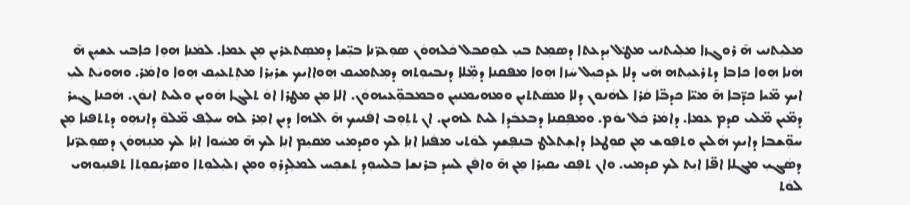ܡܠܝܼܬܢܝ ܗ̄ ܪܘܓܙܐ ܡܠܼܝܬܢܝ ܡܛ݀ܠ ܝܼܕܥܬܐ ܕܣܡܼܬ ܒܝܼ ܠܘܼܩܒܠ ܟܿܠܗܘܿܢ ܣܘܼܥܪ̈ܢܐ ܒܝܼ̈ܫܐ ܕܡܣܼܬܥܪܝܼܢ ܡܼܢ ܥܡܐ. ܠܡܿܢܐ ܗܘܼܐ ܟܐܒܝ ܥܫܝܼܢ ܗ̄ ܗܿܢܐ ܗܼܘܐ ܟܐܒܐ ܕܬܪܥܝܼܬܗ ܗܿܝ ܕܠܐ ܥܕܟܝܼܠ ܚܿܙܐ ܗܼܘܐ ܡܦܩܢܐ ܕܡܼ̈ܠܐ ܕܢܒܝܘܼܬܗ ܕܡܼܬܡܝܩ ܗܼܘܐܐܝܟ ܫܪܝܼܪܐ ܡܬܼܬܥܝܼܩ ܗܼܘܐ ܘܐܡܿܪ. ܘܗܘܝܿܬ ܠܝܼ ܐܝܟ ܡ̈ܝܐ ܟܕ̈ܒܐ ܗ̄ ܡܝ̈ܐ ܟܕܒ̈ܐ ܩܿܪܐ ܠܗܿܢܘܢ ܕܠܐ ܡܣܿܬܬܝܼܢ ܘܡܗܝܡܢܝܼܢ ܘܒܡܒܘܼ̈ܥܝܗܘܿܢ. ܐܠܐ ܡܼܢ ܡܛܪܐ ܐܘܿ ܬܠܓܐ ܗܿܘܝܢ ܘܠܝܬ ܐܢܘܿܢ. ܗܿܟܢܐ ܓܝܪ ܕܡ̈ܝܢ ܡ̈ܠܝ ܩܕܡ ܥܡܐ. ܕܐܡܿܪ ܟܿܠ ܝܘܿܡ. ܘܡܦܼܩܢܐ ܕܒܥܒܿܕܐ ܠܝܬ ܠܗܝܢ. ܐܢ ܬܬܼܘܼܒ ܐܦܿܢܝܟ ܗ̄ ܐܠܗܐ ܕܝܢ ܐܡܼܪ ܠܗ ܚܠܼܦ ܡ̈ܠܘ̄ ܕܐܢܗܼܘ ܕܬܬܦܢܐ ܡܼܢ ܚܘܼ̈ܫܒܐ ܕܐܝܟ ܗܿܠܝܢ ܘܬܦܼܘܫ ܡܼܢ ܩܘܼܛܥܐ ܕܐܫܼܬܠܛ ܒܢܦܼܫܟ ܠܘܿܬܝ ܡܦܿܢܐ ܐܢܼܐ ܠܟ ܘܩܕܡܝ ܡܩܝܼܡ ܐܢܼܐ ܠܟ ܗ̄ ܡܚܿܘܐ ܐܢܼܐ ܠܟ ܡܢܼܗܘܿܢ ܕܣܘܼܥܪ̈ܢܐ ܕܣܿܓܝܼ ܡܓܠܐ ܐܦ̈ܐ ܐܝܼܬ ܠܟ ܩܕܡܝ. ܘܐܢ ܬܦܼܩ ܝܩܝܼܪܐ ܡܼܢ ܗ̄ ܘܐܦܿܢ ܠܚܕ ܒܪܢܫܐ ܒܠܚܘܼܕ ܬܫܟܼܚ ܠܡܠܼܕܪܘܼ ܘܡܼܢ ܙܠܝܼܠܘܼܬܐ ܘܣܪܝܼܩܘܼܬܐ ܬܦܢܝܼܘܗܝ ܠܘܿܬ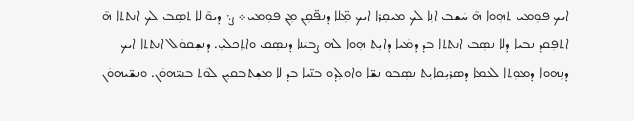ܐܝܟ ܦܘܼܡܝ ܬܗܼܘܐ ܗ̄ ܚܿܫܒ ܐܢܼܐ ܠܟ ܡܝܩܼܪܐ ܐܝܟ ܡܼ̈ܠܐ ܕܢܦ̈ܩܼܢ ܡܼܢ ܦܘܼܡܝ܀ ܨ܆ ܕܝܘ̄ ܠܐ ܬܣܼܒ ܠܟ ܐܢܬܬܐ ܗ̄ ܐܬܦܼܩܕ ܢܒܝܐ ܕܠܐ ܢܣܼܒ ܐܢܬܬܐ ܒܕ ܕܡܿܝܐ ܕܐܝܼܬ ܗܼܘܐ ܠܗ ܨܒܝܿܢܐ ܕܢܣܼܩ ܘܐܬܼܟܠܝܼ. ܕܢܫܼܩܘܿܠ ܐܢܬܬܐ ܐܝܟ ܕܢܼܗܘܐ ܕܡܘܼܬܐ ܠܥܡܐ ܕܣܪܝܼܩܐܝܼܬ ܢܣܼܒܘ ܢܫ̈ܐ ܘܐܘܠܼܕܘ ܒܢ̈ܝܐ ܒܕ ܠܐ ܡܫܼܬܒܩܝܼܢ ܠܘܿܬ ܒܢܝ̈ܗܘܿܢ. ܘܢܫ̈ܝܗܘܿܢ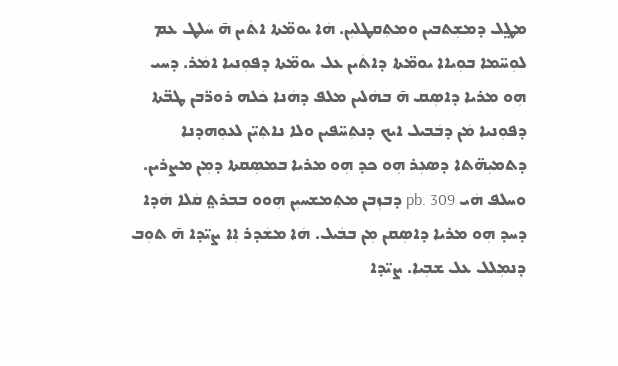ܡܛ݀ܠ ܕܡܫܼܬܒܝܢ ܘܡܬܼܩܛܠܝܼܢ. ܗܿܐ ܝܘܡ̈ܬܐ ܐܬܿܝܢ ܗ̄ ܚܿܠܛ ܥܡ ܠܘܼܚ̈ܡܐ ܒܘܼܝܐܐ ܝܘܡ̈ܬܐ ܕܐܬܿܝܢ ܥܠ ܝܘܡ̈ܬܐ ܕܦܘܼܢܝܐ ܐܡܿܪ. ܕܚܝ ܗܼܘ ܡܪܝܐ ܕܐܣܼܩ ܗ̄ ܒܗܿܠܝܢ ܡܠܦ ܕܗܿܢܐ ܟܿܠܗ ܪܘܪ̈ܒܢ ܛܒ̈ܬܐ ܕܦܘܼܢܝܐ ܡܿܢ ܕܒܿܒܝܠ ܐܝܟ ܕܢܬܼܚ̈ܦܝܢ ܘܠܐ ܢܐܬܼܝ̈ܢ ܠܥܘܼܗܕܢܐ ܕܬܡܝܼܗ̈ܬܐ ܕܣܥܼܪ ܗܼܘ ܟܕ ܗܼܘ ܡܪܝܐ ܒܡܣܼܩܬܐ ܕܡܼܢ ܡܨܪܝܢ. ܘܚܠܦ ܗܿܝ pb. 309 ܕܒܙܼܒܢ ܡܬܼܡܫܚܝܼܢ ܗܼܘܘ ܒܒܪܬ݀ ܩܿܠܐ ܗܿܕܐ ܕܚܕ ܗܼܘ ܡܪܝܐ ܕܐܣܼܩܢ ܡܼܢ ܒܒܿܝܠ. ܗܿܐ ܡܫܿܕܪ ܐܼܐ ܨܝ̈ܕܐ ܗ̄ ܬܘܼܒ ܕܢܡܼܠܠ ܥܠ ܫܒܼܝܐ. ܨܝ̈ܕܐ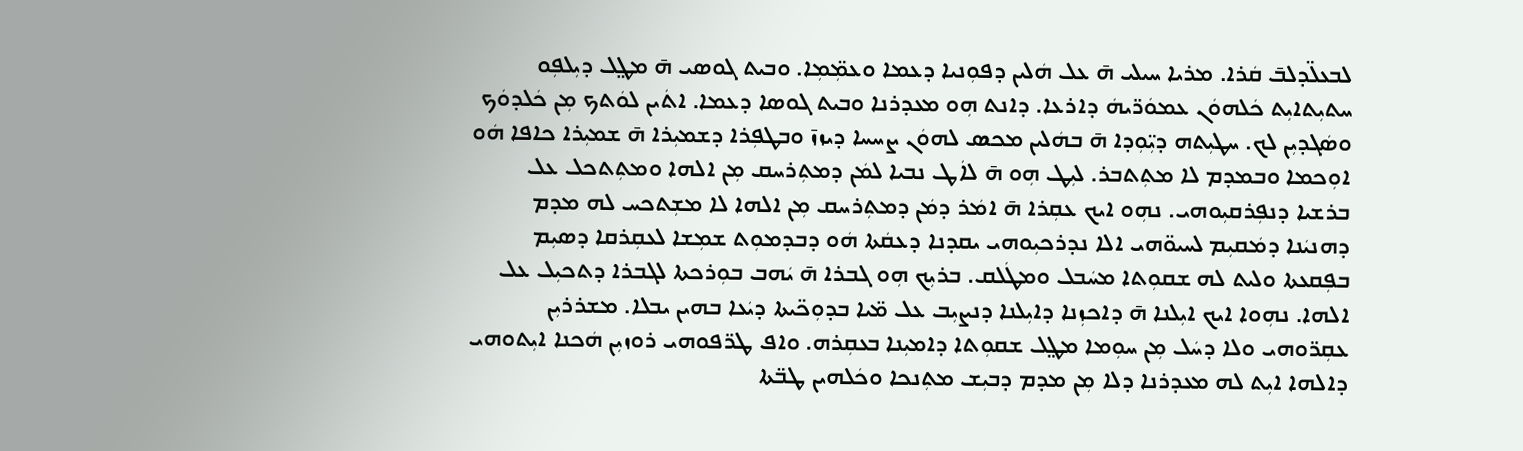ܠܒܥܠ̈ܕܠܒ̄ ܩܿܪܐ. ܡܪܝܐ ܚܝܠܝ ܗ̄ ܥܠ ܗܿܠܝܢ ܕܦܘܼܢܝܐ ܕܥܡܐ ܘܥܡܼ̈ܡܼܐ. ܘܒܝܬ ܓܘܣܝ ܗ̄ ܡܛ݀ܠ ܕܝܼܠܦܼܘ ܚܬܝܼܬܐܝܼܬ ܟܿܠܗܘܿܢ ܥܡܘܿܪ̈ܝܗܿ ܕܐܪܥܐ. ܕܐܢܬ ܗܼܘ ܡܥܕܪܢܐ ܘܒܝܬ ܓܘܣܐ ܕܥܡܐ. ܐܬܿܝܢ ܠܘܿܬܟ ܡܼܢ ܟܿܠܕܘܿܟ ܘܣܿܓܕܝܼܢ ܠܟ. ܚܛܝܼܬܗ ܕܝܼ̈ܘܼܕܐ ܗ̄ ܒܗܿܠܝܢ ܡܟܣ ܠܗܘܿܢ ܨܚܚܐ ܕܝܙܙ̄ ܘܒܛܦܼܪܐ ܕܫܡܝܼܪܐ ܗ̄ ܫܡܝܼܪܐ ܟܐܦܐ ܗܿܘ ܐܘܼܟܡܐ ܘܒܡܕܡ ܠܐ ܡܬܼܬܒܪ. ܠܝܼܛ ܗܼܘ ܗ̄ ܠܐܿܛ ܢܒܝܐ ܠܡܿܢ ܕܡܬܼܪܚܩ ܡܼܢ ܐܠܗܐ ܘܡܬܼܬܟܠ ܥܠ ܒܪܫܝܐ ܕܢܦܼܪܩܝܼܘܗܝ. ܢܗܼܘ ܐܝܟ ܥܩܼܪܐ ܗ̄ ܐܡܿܪ ܕܡܿܢ ܕܡܬܼܪܚܩ ܡܼܢ ܐܠܗܐ ܠܐ ܡܫܼܬܟܚ ܠܗ ܡܕܡ ܕܗܢܝܿܢܐ ܕܡܿܩܝܼܡ ܠܚܝܘ̈ܗܝ ܐܠܐ ܢܕܪܟܝܼܘܗܝ ܝܩܕܢܐ ܕܥܩܿܬܐ ܗܿܘ ܕܒܕܡܘܼܬ ܫܡܼܫܐ ܠܥܩܼܪܩܐ ܕܣܝܼܡ ܒܦܼܩܥܬܐ ܘܠܝܬ ܠܗ ܫܩܘܼܬܐ ܡܚܿܒܠ ܘܡܛܿܠܩ. ܒܪܝܼܟ ܗܼܘ ܓܒܪܐ ܗ̄ ܝܿܗܒ ܒܘܼܪܟܬܐ ܠܓܒܪܐ ܕܬܟܝܼܠ ܥܠ ܐܠܗܐ. ܢܗܼܘܐ ܐܝܟ ܐܝܼܠܢܐ ܗ̄ ܕܐܟܙܼܢܐ ܕܐܝܼܠܢܐ ܕܢܨܝܼܒ ܥܠ ܡ̈ܝܐ ܒܕܘܼܟ̈ܝܬܐ ܕܝܿܥܐ ܒܗܝܢ ܝܒܠܐ. ܡܫܪܪܝܼܢ ܥܩܼܪ̈ܘܗܝ ܘܠܐ ܕܚܿܠ ܡܼܢ ܚܘܼܡܐ ܡܛ݀ܠ ܫܩܘܼܬܐ ܕܐܡܝܼܢܐ ܒܥܩܼܪܗ. ܘܐܦ ܛܪ̈ܦܘܗܝ ܪܘܙܝܼܢ ܗܿܟܢܐ ܐܝܼܬܘܗܝ ܕܐܠܗܐ ܐܝܼܬ ܠܗ ܡܥܕܪܢܐ ܕܠܐ ܡܼܢ ܡܕܡ ܕܒܝܼܫ ܡܬܼܢܟܐ ܘܟܿܠܗܝܢ ܛܒ̈ܬܐ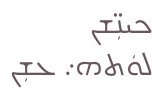ܟܝܢܼ̈ܫܢ ܠܘܿܬܗ܇ ܥܫܼܢ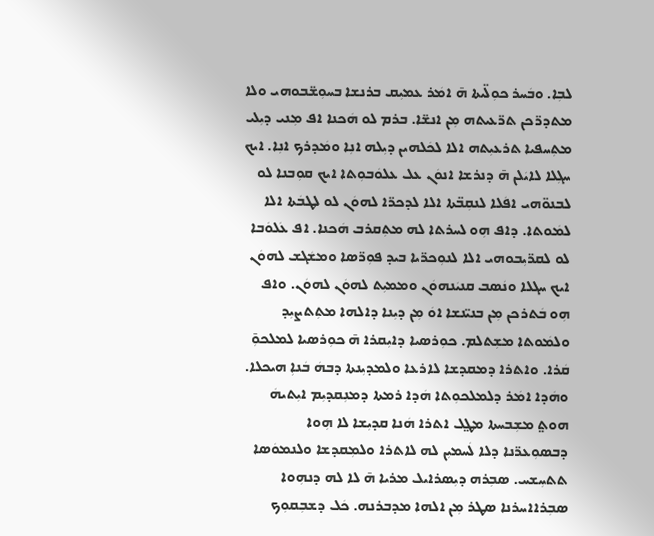ܠܒܼܐ. ܘܒܿܚܪ ܟܘܼܠ̈ܝܬܐ ܗ̄ ܐܡܿܪ ܥܡܝܼܩ ܒܪܢܫܐ ܒܚܘܼܫ̈ܒܘܗܝ ܘܠܐ ܡܬܕܪ̈ܟܢ ܬܪ̈ܥܝܬܗ ܡܼܢ ܐܢܫ̈ܐ. ܒܪܡ ܠܘ ܗܿܟܢܐ ܐܦ ܡܼܢܝ ܕܝܼܠܝ ܡܬܼܚܦܝܐ ܬܪܥܝܼܬܗ ܐܠܐ ܠܟܿܠܗܝܢ ܕܝܼܠܗ ܐܢܼܐ ܘܡܿܕܪܟ ܐܢܼܐ. ܐܝܟ ܚܓܼܠܐ ܠܐܝܿܠܢ ܗ̄ ܕܢܪܫܐ ܐܢܘܿܢ ܥܠ ܥܠܘܿܒܘܼܬܐ ܐܝܟ ܩܘܼܒܢܐ ܠܘ ܠܒܢܘ̈ܗܝ ܐܦܿܠܐ ܠܢܩܼܒ̈ܬܐ ܐܠܐ ܠܕܟܪ̈ܐ ܠܗܘܿܢ ܠܘ ܠܛܒܿܬܐ ܐܠܐ ܠܡܿܘܬܐ. ܕܐܦ ܗܼܘ ܠܚܪܬܐ ܠܗ ܡܬܼܩܪܒ ܗܿܟܢܐ. ܐܦ ܥܿܠܘܿܒܐ ܠܘ ܠܩܪ̈ܝܼܒܘܗܝ ܐܠܐ ܠܢܘܼܟܪ̈ܝܐ ܒܝܕ ܦܘܼܪ̈ܣܐ ܘܡܫܿܓܫ ܠܗܘܿܢ ܐܝܟ ܚܓܠܐ ܘܢܿܣܒ ܩܢܝܿܢܗܘܿܢ ܘܡܡܝܼܬ ܠܗܘܿܢ ܠܗܘܿܢ. ܘܐܦ ܗܼܘ ܒܿܬܪܟܢ ܡܼܢ ܒܢܝ̈ܢܫܐ ܐܘܿ ܡܼܢ ܕܝܼܢܐ ܕܐܠܗܐ ܡܬܼܬܨܝܼܕ ܘܠܡܿܘܬܐ ܡܫܼܬܠܡ. ܟܘܼܪܣܝܐ ܕܐܝܼܩܪܐ ܗ̄ ܟܘܼܪܣܝܐ ܠܡܠܟܘܼ̄ ܩܿܪܐ. ܘܐܬܪܐ ܕܡܩܕܫܐ ܠܐܪܥܐ ܘܠܡܕܝܼܢܬܐ ܕܒܗܿ ܒܿܢܐܼ ܗܝܟܠܐ. ܘܗܿܕܐ ܐܡܿܪ ܕܠܡܠܟܘܼܬܐ ܗܿܕܐ ܪܡܬܐ ܕܡܢܼܩܕܝܼܡ ܐܝܼܬܝܗܿ ܗܘܬ݀ ܡܫܼܒܚܬܐ ܡܛ݀ܠ ܐܬܪܐ ܗܿܢܐ ܩܕܝܼܫܐ ܠܐ ܗܼܘܐ ܕܒܣܘܼܥܪ̈ܢܐ ܕܠܐ ܠܿܚܡܝܼܢ ܠܗ ܠܐܬܪܐ ܘܠܡܼܩܕܫܐ ܘܠܢܡܘܿܣܐ ܬܬܚܼܫܚ. ܣܒܼܪܗ ܕܝܼܣܪܐܝܠ ܡܪܝܐ ܗ̄ ܠܐ ܠܗ ܕܢܗܼܘܐ ܣܒܼܪܐܐܚܪܢܐ ܣܛܪ ܡܼܢ ܐܠܗܐ ܡܕܒܪܢܗ. ܟܿܠ ܕܫܒܼܩܘܼܟ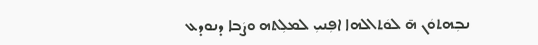ܢܒܼܗܬܘܿܢ ܗ̄ ܠܘܿܬܐܠܗܐ ܐܦܼܢܝܼ ܠܡܠܼܬܗ ܘܨܿܒܐ ܕܢܘܕܥ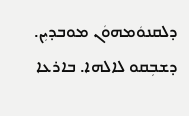ܕܠܩܢܘܿܡܗܘܿܢ ܡܘܒܕܝܼܢ. ܕܫܒܼܩܘ ܠܐܠܗܐ. ܒܐܪܥܐ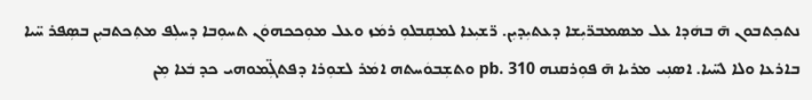ܢܬܟܼܬܒܘܢ ܗ̄ ܒܗܿܕܐ ܥܠ ܡܣܡܒܪ̈ܝܼܫܐ ܕܥܬܝܼܕܝܼܢ. ܪ̈ܫܝܼܥܐ ܠܡܩܼܒܠܘܼ ܪܡܿܙ ܘܥܠ ܡܘܼܟܟܗܘܿܢ ܬܚܘܼܒܐ ܕܚܠܼܦ ܡܬܼܟܬܒܝܼܢ ܒܣܼܦܪ ܚ̈ܝܐ ܒܐܪܥܐ ܘܠܐ ܠܚ̈ܝܐ. ܐܣܢܼܝ ܡܪܝܐ ܗ̄ ܦܘܼܪܩܢܗ pb. 310 ܘܬܫܼܒܘܿܚܬܗ ܐܡܿܪ ܠܫܘܼܪܐ ܕܦܬܓܼ̈ܡܘܗܝ ܟܕ ܒܿܥܐ ܡܼܢ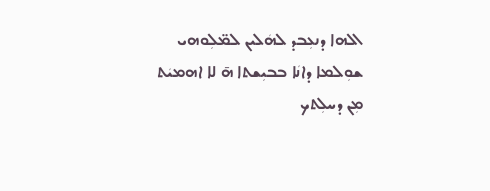ܐܠܗܐ ܕܢܥܼܒܕ ܠܗܿܠܝܢ ܠܡ̈ܠܼܘܗܝ ܫܘܼܠܡܐ ܕܐܢܿܐ ܒܒܝܼܫܬܐ ܗ̄ ܠܐ ܐܗܡܝܿܬ ܡܼܢ ܕܚܠܼܬܟ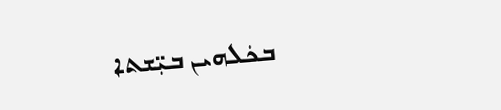ܒܟܿܠܗܝܢ ܒܝܼ̈ܫܬܐ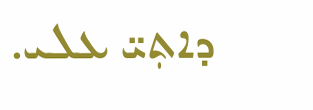ܕܐܬܼܝ̈ ܥܠܝ.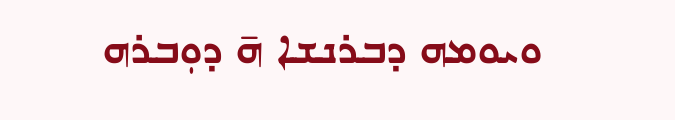ܘܝܘܡܗ ܕܒܪܢܫܐ ܗ̄ ܕܘܼܒܪܗ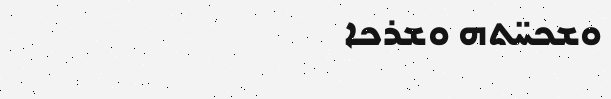ܘܫܟܚ̈ܬܗ ܘܫܪܟܐ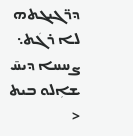ܕܪ̈ܓܝܓܬܗ ܠܐ ܪܓܿܬ܆ ܨܚܚܐ ܕܝܚ̄ ܫܐܼܠܘ ܒܝܬ <